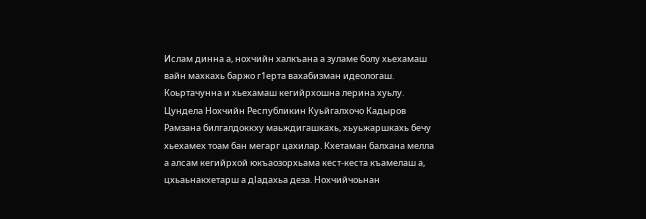Ислам динна а, нохчийн халкъана а зуламе болу хьехамаш вайн махкахь баржо г1ерта вахабизман идеологаш. Коьртачунна и хьехамаш кегийрхошна лерина хуьлу. Цундела Нохчийн Республикин Куьйгалхочо Кадыров Рамзана билгалдоккху маьждигашкахь, хьуьжаршкахь бечу хьехамех тоам бан мегарг цахилар. Кхетаман балхана мелла а алсам кегийрхой юкъаозорхьама кест-кеста къамелаш а, цхьаьнакхетарш а дІадахьа деза. Нохчийчоьнан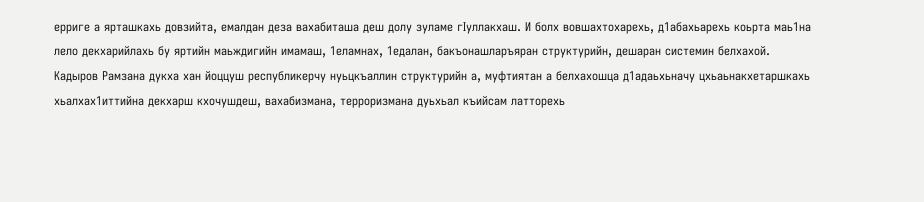ерриге а ярташкахь довзийта, емалдан деза вахабиташа деш долу зуламе гІуллакхаш. И болх вовшахтохарехь, д1абахьарехь коьрта маь1на лело декхарийлахь бу яртийн маьждигийн имамаш, 1еламнах, 1едалан, бакъонашларъяран структурийн, дешаран системин белхахой.
Кадыров Рамзана дукха хан йоццуш республикерчу нуьцкъаллин структурийн а, муфтиятан а белхахошца д1адаьхьначу цхьаьнакхетаршкахь хьалхах1иттийна декхарш кхочушдеш, вахабизмана, терроризмана дуьхьал къийсам латторехь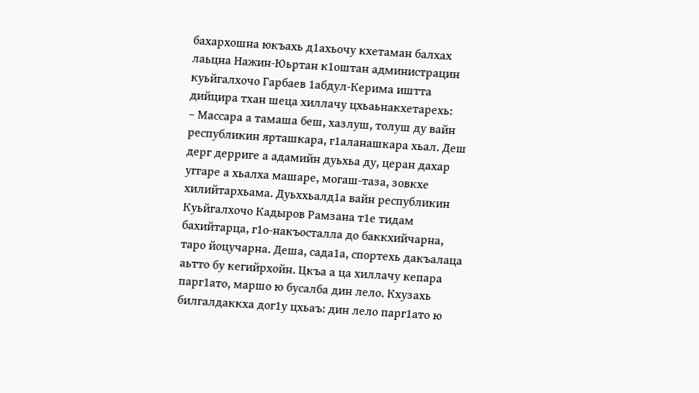бахархошна юкъахь д1ахьочу кхетаман балхах лаьцна Нажин-Юьртан к1оштан администрацин куьйгалхочо Гарбаев 1абдул-Керима иштта дийцира тхан шеца хиллачу цхьаьнакхетарехь:
– Массара а тамаша беш, хазлуш, толуш ду вайн республикин ярташкара, г1аланашкара хьал. Деш дерг дерриге а адамийн дуьхьа ду, церан дахар уггаре а хьалха машаре, могаш-таза, зовкхе хилийтархьама. Дуьххьалд1а вайн республикин Куьйгалхочо Кадыров Рамзана т1е тидам бахийтарца, г1о-накъосталла до баккхийчарна, таро йоцучарна. Деша, сада1а, спортехь дакъалаца аьтто бу кегийрхойн. Цкъа а ца хиллачу кепара парг1ато, маршо ю бусалба дин лело. Кхузахь билгалдаккха дог1у цхьаъ: дин лело парг1ато ю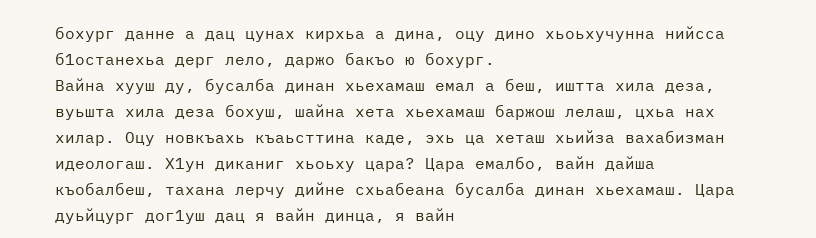бохург данне а дац цунах кирхьа а дина, оцу дино хьоьхучунна нийсса б1останехьа дерг лело, даржо бакъо ю бохург.
Вайна хууш ду, бусалба динан хьехамаш емал а беш, иштта хила деза, вуьшта хила деза бохуш, шайна хета хьехамаш баржош лелаш, цхьа нах хилар. Оцу новкъахь къаьсттина каде, эхь ца хеташ хьийза вахабизман идеологаш. Х1ун диканиг хьоьху цара? Цара емалбо, вайн дайша къобалбеш, тахана лерчу дийне схьабеана бусалба динан хьехамаш. Цара дуьйцург дог1уш дац я вайн динца, я вайн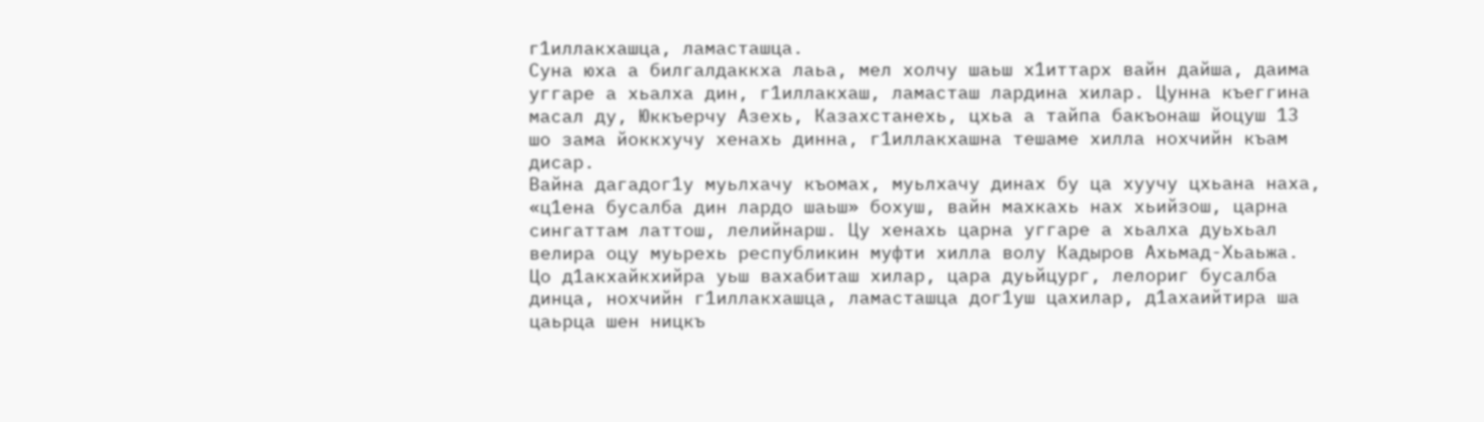г1иллакхашца, ламасташца.
Суна юха а билгалдаккха лаьа, мел холчу шаьш х1иттарх вайн дайша, даима уггаре а хьалха дин, г1иллакхаш, ламасташ лардина хилар. Цунна къеггина масал ду, Юккъерчу Азехь, Казахстанехь, цхьа а тайпа бакъонаш йоцуш 13 шо зама йоккхучу хенахь динна, г1иллакхашна тешаме хилла нохчийн къам дисар.
Вайна дагадог1у муьлхачу къомах, муьлхачу динах бу ца хуучу цхьана наха, «ц1ена бусалба дин лардо шаьш» бохуш, вайн махкахь нах хьийзош, царна сингаттам латтош, лелийнарш. Цу хенахь царна уггаре а хьалха дуьхьал велира оцу муьрехь республикин муфти хилла волу Кадыров Ахьмад-Хьаьжа. Цо д1акхайкхийра уьш вахабиташ хилар, цара дуьйцург, лелориг бусалба динца, нохчийн г1иллакхашца, ламасташца дог1уш цахилар, д1ахаийтира ша цаьрца шен ницкъ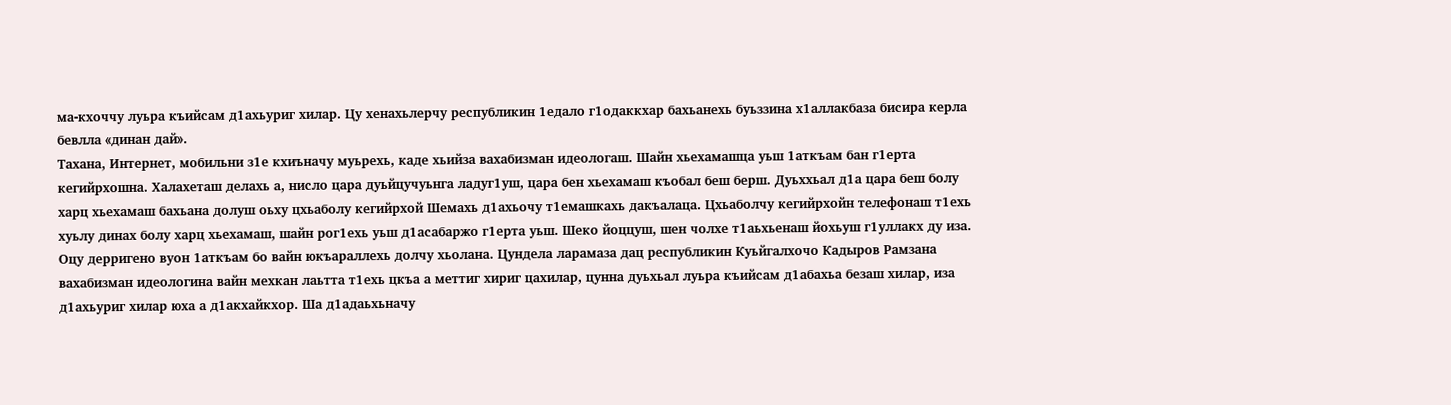ма-кхоччу луьра къийсам д1ахьуриг хилар. Цу хенахьлерчу республикин 1едало г1одаккхар бахьанехь буьззина х1аллакбаза бисира керла бевлла «динан дай».
Тахана, Интернет, мобильни з1е кхиъначу муьрехь, каде хьийза вахабизман идеологаш. Шайн хьехамашца уьш 1аткъам бан г1ерта кегийрхошна. Халахеташ делахь а, нисло цара дуьйцучуьнга ладуг1уш, цара бен хьехамаш къобал беш берш. Дуьххьал д1а цара беш болу харц хьехамаш бахьана долуш оьху цхьаболу кегийрхой Шемахь д1ахьочу т1емашкахь дакъалаца. Цхьаболчу кегийрхойн телефонаш т1ехь хуьлу динах болу харц хьехамаш, шайн рог1ехь уьш д1асабаржо г1ерта уьш. Шеко йоццуш, шен чолхе т1аьхьенаш йохьуш г1уллакх ду иза.
Оцу дерригено вуон 1аткъам бо вайн юкъараллехь долчу хьолана. Цундела ларамаза дац республикин Куьйгалхочо Кадыров Рамзана вахабизман идеологина вайн мехкан лаьтта т1ехь цкъа а меттиг хириг цахилар, цунна дуьхьал луьра къийсам д1абахьа безаш хилар, иза д1ахьуриг хилар юха а д1акхайкхор. Ша д1адаьхьначу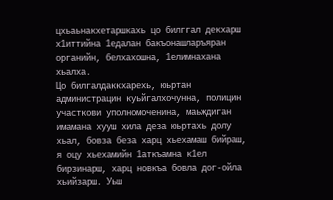цхьаьнакхетаршкахь цо билггал декхарш х1иттийна 1едалан бакъонашларъяран органийн, белхахошна, 1елимнахана хьалха.
Цо билгалдаккхарехь, юьртан администрацин куьйгалхочунна, полицин участкови уполномоченина, маьждиган имамана хууш хила деза юьртахь долу хьал, бовза беза харц хьехамаш бийраш, я оцу хьехамийн 1аткъамна к1ел бирзинарш, харц новкъа бовла дог-ойла хьийзарш. Уьш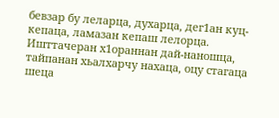бевзар бу леларца, духарца, дег1ан куц-кепаца, ламазан кепаш лелорца. Ишттачеран х1ораннан дай-наношца, тайпанан хьалхарчу нахаца, оцу стагаца шеца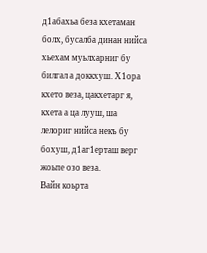д1абахьа беза кхетаман болх, бусалба динан нийса хьехам муьлхарниг бу билгал а доккхуш. Х1ора кхето веза, цакхетарг я, кхета а ца лууш, ша лелориг нийса некъ бу бохуш, д1аг1ерташ верг жоьпе озо веза.
Вайн коьрта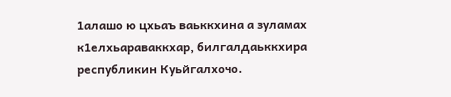1алашо ю цхьаъ ваьккхина а зуламах к1елхьараваккхар, билгалдаьккхира республикин Куьйгалхочо.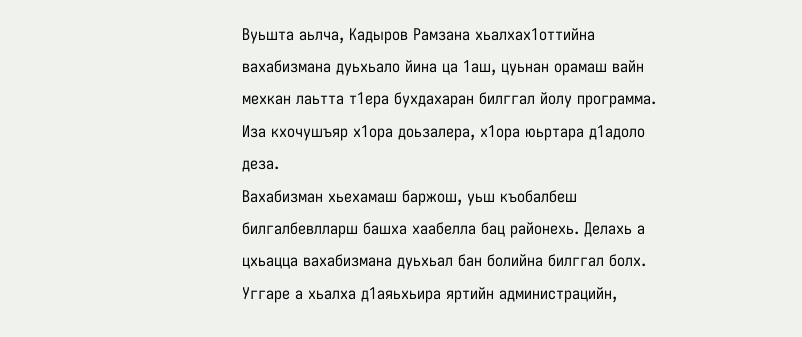Вуьшта аьлча, Кадыров Рамзана хьалхах1оттийна вахабизмана дуьхьало йина ца 1аш, цуьнан орамаш вайн мехкан лаьтта т1ера бухдахаран билггал йолу программа. Иза кхочушъяр х1ора доьзалера, х1ора юьртара д1адоло деза.
Вахабизман хьехамаш баржош, уьш къобалбеш билгалбевлларш башха хаабелла бац районехь. Делахь а цхьацца вахабизмана дуьхьал бан болийна билггал болх.
Уггаре а хьалха д1аяьхьира яртийн администрацийн,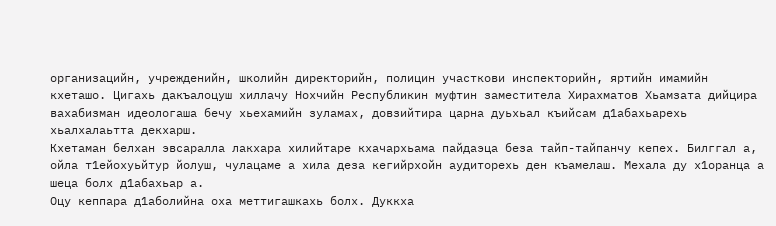организацийн, учрежденийн, школийн директорийн, полицин участкови инспекторийн, яртийн имамийн кхеташо. Цигахь дакъалоцуш хиллачу Нохчийн Республикин муфтин заместитела Хирахматов Хьамзата дийцира вахабизман идеологаша бечу хьехамийн зуламах, довзийтира царна дуьхьал къийсам д1абахьарехь хьалхалаьтта декхарш.
Кхетаман белхан эвсаралла лакхара хилийтаре кхачархьама пайдаэца беза тайп-тайпанчу кепех. Билггал а, ойла т1ейохуьйтур йолуш, чулацаме а хила деза кегийрхойн аудиторехь ден къамелаш. Мехала ду х1оранца а шеца болх д1абахьар а.
Оцу кеппара д1аболийна оха меттигашкахь болх. Дуккха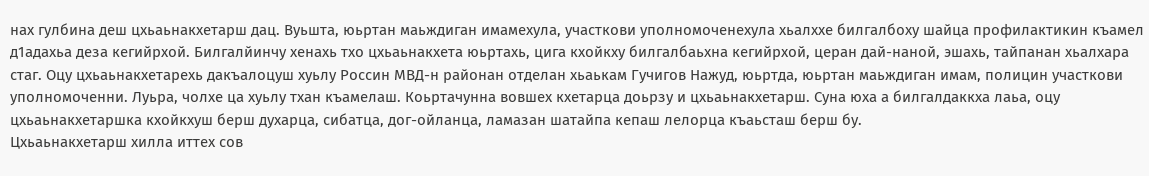нах гулбина деш цхьаьнакхетарш дац. Вуьшта, юьртан маьждиган имамехула, участкови уполномоченехула хьалххе билгалбоху шайца профилактикин къамел д1адахьа деза кегийрхой. Билгалйинчу хенахь тхо цхьаьнакхета юьртахь, цига кхойкху билгалбаьхна кегийрхой, церан дай-наной, эшахь, тайпанан хьалхара стаг. Оцу цхьаьнакхетарехь дакъалоцуш хуьлу Россин МВД-н районан отделан хьаькам Гучигов Нажуд, юьртда, юьртан маьждиган имам, полицин участкови уполномоченни. Луьра, чолхе ца хуьлу тхан къамелаш. Коьртачунна вовшех кхетарца доьрзу и цхьаьнакхетарш. Суна юха а билгалдаккха лаьа, оцу цхьаьнакхетаршка кхойкхуш берш духарца, сибатца, дог-ойланца, ламазан шатайпа кепаш лелорца къаьсташ берш бу.
Цхьаьнакхетарш хилла иттех сов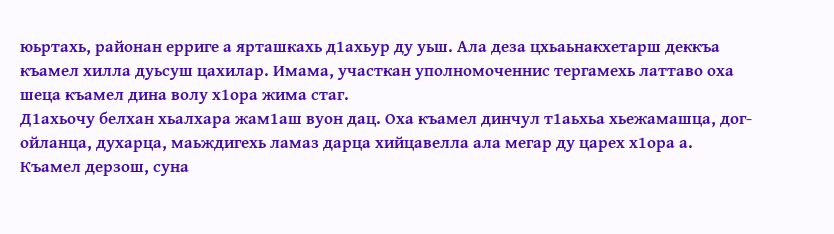юьртахь, районан ерриге а ярташкахь д1ахьур ду уьш. Ала деза цхьаьнакхетарш деккъа къамел хилла дуьсуш цахилар. Имама, участкан уполномоченнис тергамехь латтаво оха шеца къамел дина волу х1ора жима стаг.
Д1ахьочу белхан хьалхара жам1аш вуон дац. Оха къамел динчул т1аьхьа хьежамашца, дог-ойланца, духарца, маьждигехь ламаз дарца хийцавелла ала мегар ду царех х1ора а.
Къамел дерзош, суна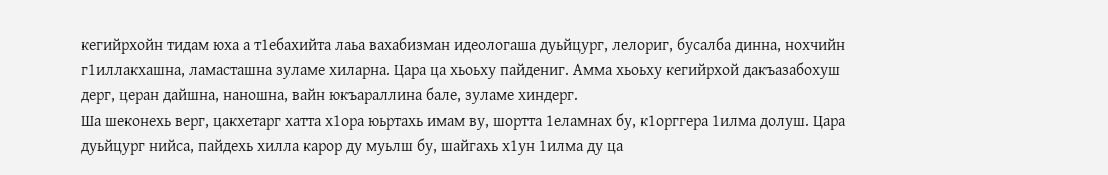кегийрхойн тидам юха а т1ебахийта лаьа вахабизман идеологаша дуьйцург, лелориг, бусалба динна, нохчийн г1иллакхашна, ламасташна зуламе хиларна. Цара ца хьоьху пайдениг. Амма хьоьху кегийрхой дакъазабохуш дерг, церан дайшна, наношна, вайн юкъараллина бале, зуламе хиндерг.
Ша шеконехь верг, цакхетарг хатта х1ора юьртахь имам ву, шортта 1еламнах бу, к1орггера 1илма долуш. Цара дуьйцург нийса, пайдехь хилла карор ду муьлш бу, шайгахь х1ун 1илма ду ца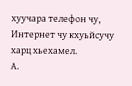хуучара телефон чу, Интернет чу кхуьйсучу харц хьехамел.
А.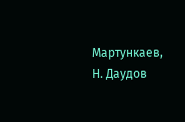Мартункаев,
Н. Даудов